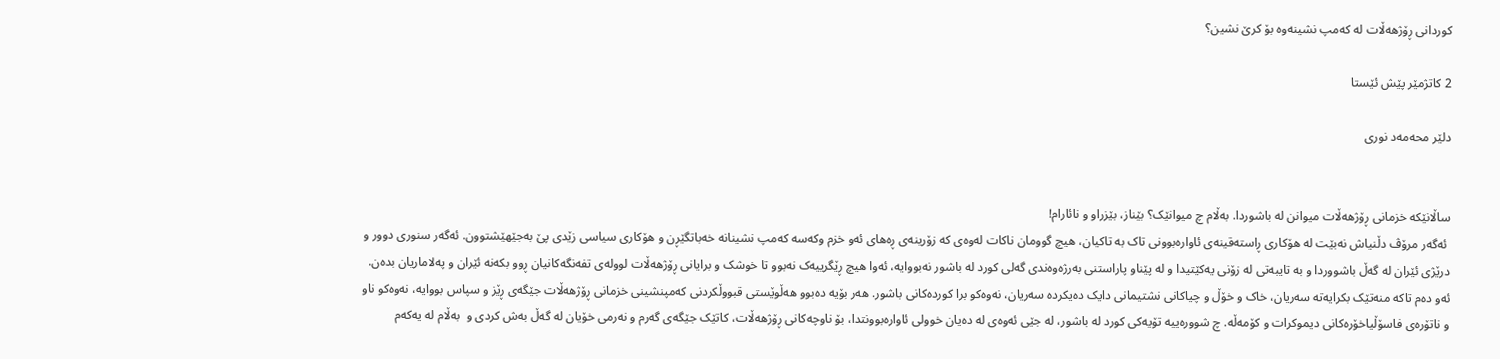کوردانی ڕۆژهەڵات لە کەمپ نشینەوە بۆ کرێ نشین؟

2 کاتژمێر پێش ئێستا

دلێر محەمەد نوری


ساڵانێکە خزمانی ڕۆژهەڵات میوانن لە باشوردا. بەڵام چ میوانێک؟ بێناز، بێزراو و نائارام!
 ئەگەر مرۆڤ دڵنیاش نەبێت لە هۆکاری ڕاستەقینەی ئاوارەبوونی تاک بە تاکیان، هیچ گوومان ناکات لەوەی کە زۆرینەی ڕەهای ئەو خزم وکەسە کەمپ نشینانە خەباتگێڕن و هۆکاری سیاسی زێدی پێ بەجێهێشتوون. ئەگەر سنوری دوور و درێژی ئێران لە گەڵ باشووردا و بە تایبەتی لە زۆنی یەکێتیدا و لە پێناو پاراستنی بەرژەوەندی گەلی کورد لە باشور نەبووایە، ئەوا هیچ ڕێگرییەک نەبوو تا خوشک و برایانی ڕۆژهەڵات لوولەی تفەنگەکانیان ڕوو بکەنە ئێران و پەلاماریان بدەن. ئەو دەم تاکە منەتێک بکرایەتە سەریان، خاک و خۆڵ و چیاکانی نشتیمانی دایک دەیکردە سەریان، نەوەکو برا کوردەکانی باشور. هەر بۆیە دەبوو هەڵوێستی قبووڵکردنی کەمپنشینی خزمانی ڕۆژهەڵات جێگەی ڕێز و سپاس بووایە، نەوەکو ناو و ناتۆرەی فاسۆڵیاخۆرەکانی دیموکرات و کۆمەڵە. چ شوورەییە تۆیەکی کورد لە باشور، لە جێی ئەوەی لە دەیان خوولی ئاوارەبوونتدا، بۆ ناوچەکانی ڕۆژهەڵات، کاتێک جێگەی گەرم و نەرمی خۆیان لە گەڵ بەش کردی و  بەڵام لە یەکەم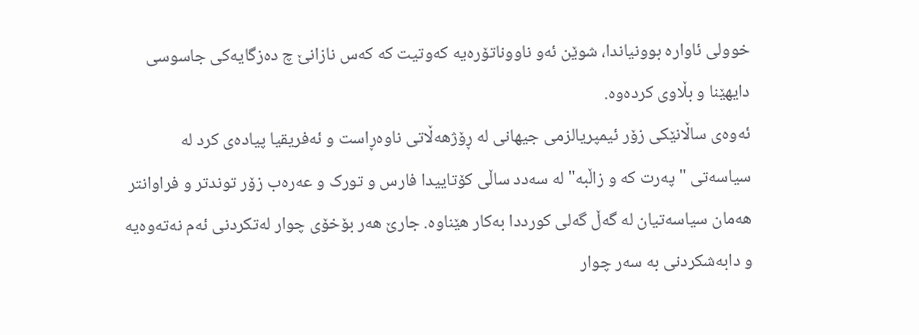خوولی ئاوارە بوونیاندا، شوێن ئەو ناووناتۆرەیە کەوتیت کە کەس نازانێ چ دەزگایەکی جاسوسی دایهێنا و بڵاوی کردەوە.
ئەوەی ساڵانێکی زۆر ئیمپریالزمی جیهانی لە ڕۆژهەڵاتی ناوەڕاست و ئەفریقیا پیادەی کرد له سیاسەتی "پەرت کە و زاڵبە" لە سەدد ساڵی کۆتاییدا فارس و تورک و عەرەب زۆر توندتر و فراوانتر هەمان سیاسەتیان لە گەڵ گەلی کورددا بەکار هێناوە. جارێ هەر بۆخۆی چوار لەتکردنی ئەم نەتەوەیە و دابەشکردنی بە سەر چوار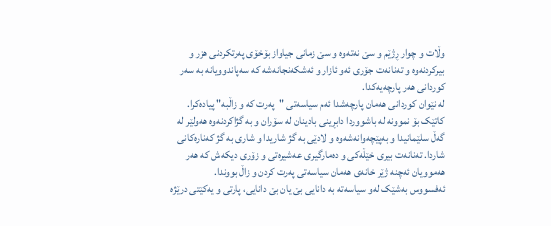وڵات و چوار ڕژێم و سێ نەتەوە و سێ زمانی جیاواز بۆخۆی پەرتکردنی هزر و بیرکردنەوە و تەنانەت جۆری ئەو ئازار و ئەشکەنجانەشە کە سەپاندوویانە بە سەر کوردانی هەر پارچەیەکدا.
لە نێوان کوردانی هەمان پارچەشدا ئەم سیاسەتی "پەرت کە و زاڵبە" پیادەکرا. کاتێک بۆ نموونە لە باشووردا دابڕینی بادینان لە سۆران و بە گژاکردنەوە هەولێر لە گەڵ سلێمانیدا و بەپێچەوانەشەوە و لادێی بە گژ شاریدا و شاری بە گژ کەنارەکانی شاردا. تەنانەت بیری خێڵەکی و دەمارگیری عەشیرەتی و زۆری دیکەش کە هەر هەموویان ئەچنە ژێر خانەی هەمان سیاسەتی پەرت کردن و زاڵ بووندا.
ئەفسووس بەشێک لەو سیاسەتە بە دانایی بێ یان بێ دانایی، پارتی و یەکێتی درێژە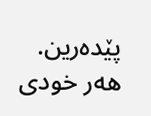پێدەرین. هەر خودی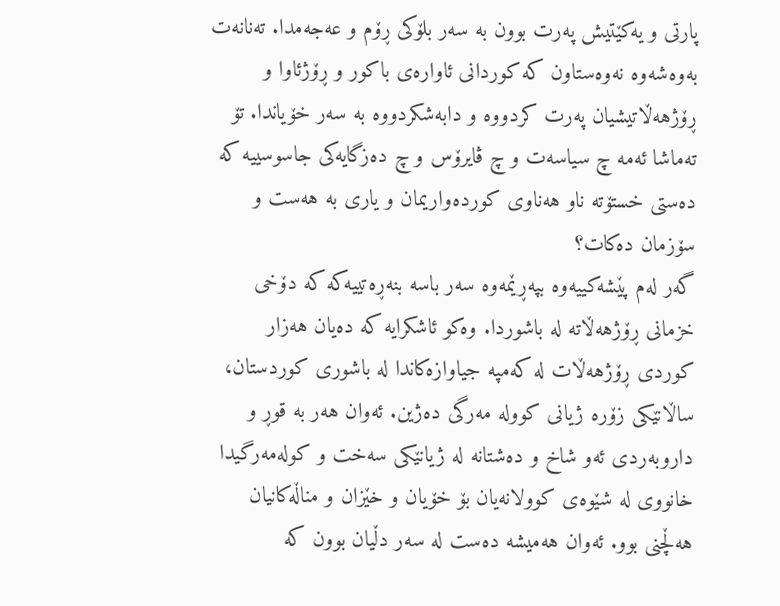پارتی و یەکێتیش پەرت بوون بە سەر بلۆکی ڕۆم و عەجەمدا. تەنانەت بەوەشەوە نەوەستاون کە کوردانی ئاوارەی باکور و ڕۆژئاوا و ڕۆژهەڵاتیشیان پەرت کردووە و دابەشکردووە بە سەر خۆیاندا. تۆ تەماشا ئەمە چ سیاسەت و چ ڤایرۆس و چ دەزگایەکی جاسوسییە کە دەستی خستۆتە ناو هەناوی کوردەواریمان و یاری به هەست و سۆزمان دەکات؟
گەر لەم پێشەکییەوە بپەڕێمەوە سەر باسە بنەڕەتییەکە کە دۆخی خزمانی ڕۆژهەڵاتە لە باشوردا. وەکو ئاشکرایە کە دەیان هەزار کوردی ڕۆژهەڵات لە کەمپە جیاوازەکاندا لە باشوری کوردستان، ساڵانێکی زۆرە ژیانی کووله مەرگی دەژین. ئەوان هەر بە قوڕ و داروبەردی ئەو شاخ و دەشتانە لە ژیانێکی سەخت و کولەمەرگیدا خانووی لە شێوەی کوولانەیان بۆ خۆیان و خێزان و مناڵەکانیان هەڵچنی بوو. ئەوان هەمیشە دەست لە سەر دڵیان بوون کە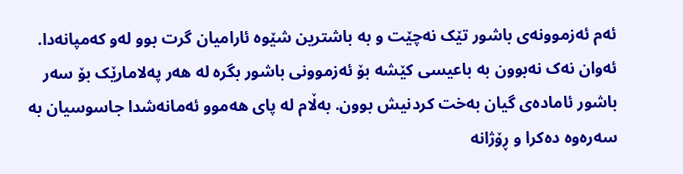ئەم ئەزموونەی باشور تێک نەچێت و بە باشترین شێوە ئارامیان گرت بوو لەو کەمپانەدا. ئەوان نەک نەبوون بە باعیسی کێشە بۆ ئەزموونی باشور بگرە لە هەر پەلامارێک بۆ سەر باشور ئامادەی گیان بەخت کردنیش بوون. بەڵام لە پای هەموو ئەمانەشدا جاسوسیان بە سەرەوە دەکرا و ڕۆژانە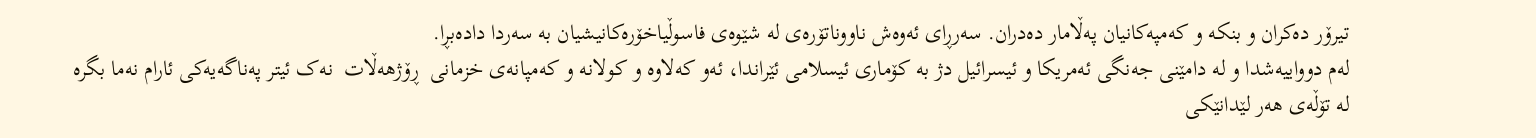تیرۆر دەکران و بنکە و کەمپەکانیان پەڵامار دەدران. سەرڕای ئەوەش ناووناتۆرەی لە شێوەی فاسوڵیاخۆرەکانیشیان بە سەردا دادەبڕا.
لەم دوواییەشدا و لە دامێنی جەنگی ئەمریکا و ئیسرائیل دژ بە کۆماری ئیسلامی ئێراندا، ئەو کەلاوە و کولانە و کەمپانەی خزمانی  ڕۆژهەڵات  نەک ئیتر پەناگەیەکی ئارام نەما بگرە لە تۆڵەی هەر لێدانێکی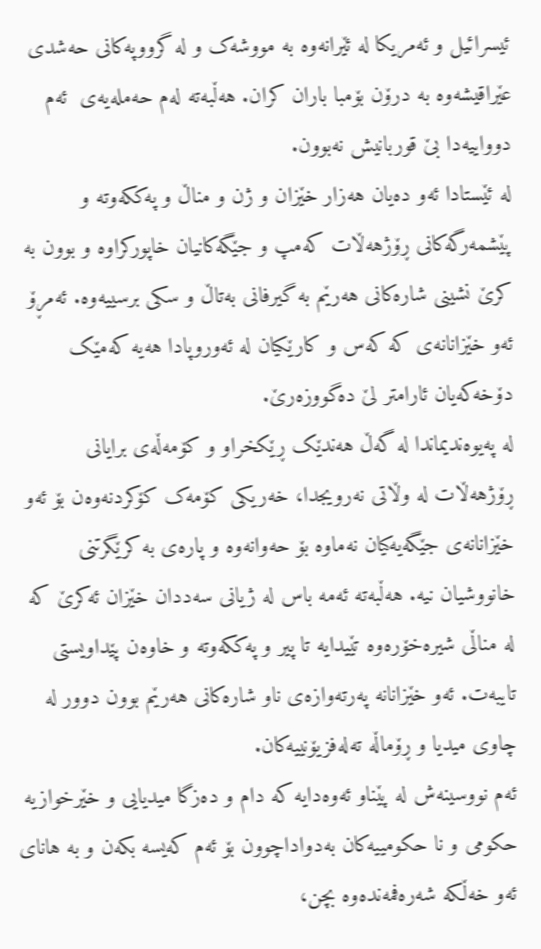ئیسرائیل و ئەمریکا لە ئێرانەوە بە مووشەک و لە گرووپەکانی حەشدی عێراقیشەوە بە درۆن بۆمبا باران کران. هەڵبەتە لەم حەملەیەی  ئەم دوواییەدا بێ قوربانیش نەبوون.
لە ئێستادا ئەو دەیان هەزار خێزان و ژن و مناڵ و پەککەوتە و پێشمەرگەکانی ڕۆژهەڵات کەمپ و جێگەکانیان خاپورکراوە و بوون بە کرێ نشینی شارەکانی هەرێم بە گیرفانی بەتاڵ و سکی برسییەوە. ئەمڕۆ ئەو خێزانانەی کە کەس و کارێکیان لە ئەوروپادا هەیە کەمێک دۆخەکەیان ئارامتر لێ دەگووزەرێ.
لە پەیوەندیماندا لە گەڵ هەندێک ڕێکخراو و کۆمەڵەی برایانی ڕۆژهەڵات لە وڵاتی نەرویجدا، خەریکی کۆمەک کۆکردنەوەن بۆ ئەو خێزانانەی جێگەیەکیان نەماوە بۆ حەوانەوە و پارەی بە کرێگرتنی خانووشیان نیە. هەڵبەتە ئەمە باس لە ژیانی سەددان خێزان ئەکرێ کە لە مناڵی شیرەخۆرەوە تێیدایە تا پیر و پەککەوتە و خاوەن پێداویستی تایبەت. ئەو خێزانانە پەرتەوازەی ناو شارەکانی هەرێم بوون دوور لە چاوی میدیا و ڕۆماڵە تەلەفزیۆنییەکان.
ئەم نووسینەش له پێناو ئەوەدایە کە دام و دەزگا میدیایی و خێرخوازیە حکومی و نا حکومییەکان بەدواداچوون بۆ ئەم کەیسە بکەن و بە هانای ئەو خەڵکە شەرەفمەندەوە بچن،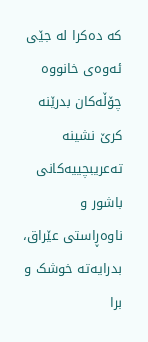کە دەکرا لە جێی ئەوەی خانووە چۆڵەکان بدرێنە کرێ نشینە تەعریبچییەکانی باشور و ناوەڕاستی عێراق، بدرایەتە خوشک و برا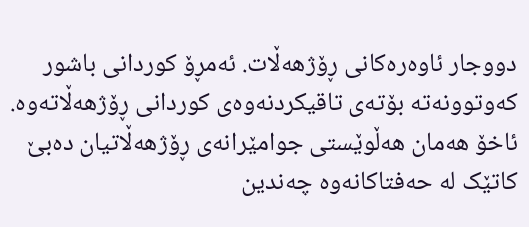دووجار ئاوەرەکانی ڕۆژهەڵات. ئەمڕۆ کوردانی باشور کەوتوونەتە بۆتەی تاقیکردنەوەی کوردانی ڕۆژهەڵاتەوە. ئاخۆ هەمان هەڵوێستی جوامێرانەی ڕۆژهەڵاتیان دەبێ کاتێک لە حەفتاکانەوە چەندین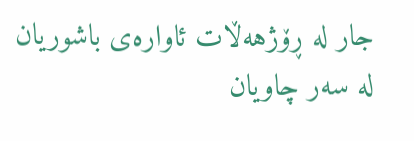جار لە ڕۆژهەڵات ئاوارەی باشوریان لە سەر چاویان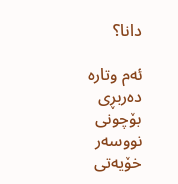دانا؟

ئەم وتارە دەربڕی بۆچونی نووسەر خۆیەتی